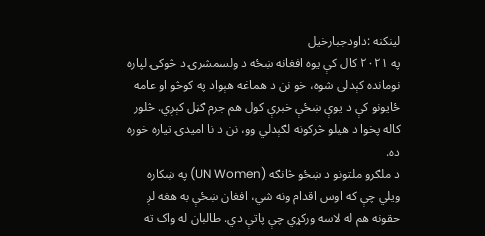لینکنه :داودجبارخیل
په ۲۰۲۱ کال کې یوه افغانه ښځه د ولسمشرۍ د څوکۍ لپاره نومانده کېدلی شوه، خو نن د هماغه هېواد په کوڅو او عامه ځایونو کې د یوې ښځې خبرې کول هم جرم ګڼل کېږي. څلور کاله پخوا د هیلو څرکونه لګېدلي وو، نن د نا امیدۍ تیاره خوره ده.
د ملګرو ملتونو د ښځو څانګه (UN Women) په ښکاره ویلي چې که اوس اقدام ونه شي، افغان ښځې به هغه لږ حقونه هم له لاسه ورکړي چې پاتې دي. طالبان له واک ته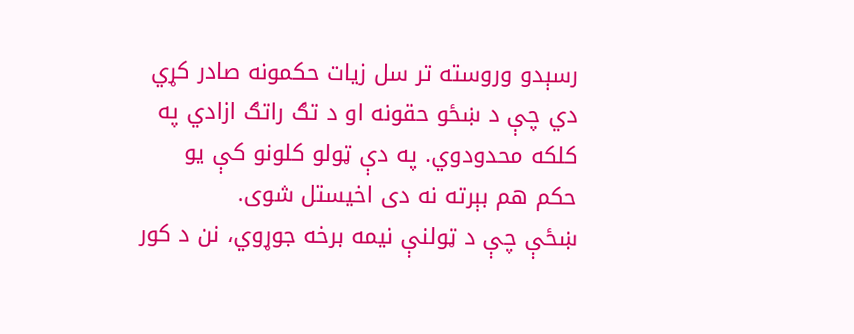رسېدو وروسته تر سل زیات حکمونه صادر کړي دي چې د ښځو حقونه او د تګ راتګ ازادي په کلکه محدودوي. په دې ټولو کلونو کې یو حکم هم بېرته نه دی اخیستل شوی.
ښځې چې د ټولنې نیمه برخه جوړوي، نن د کور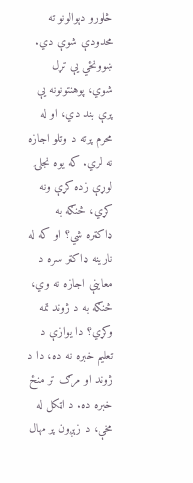څلورو دېوالونو ته محدودې شوې دي. ښوونځي یې تړل شوي، پوهنتونونه یې پرې بند دي، او له محرم پرته د وتلو اجازه نه لري. که یوه نجلۍ لوړې زده کړې ونه کړي، څنګه به ډاکټره شي؟ او که له نارینه ډاکټر سره د معاینې اجازه نه وي، څنګه به د ژوند تمه وکړي؟ دا یوازې د تعلیم خبره نه ده، دا د ژوند او مرګ تر منځ خبره ده. د اټکل له مخې، د زېږون پر مهال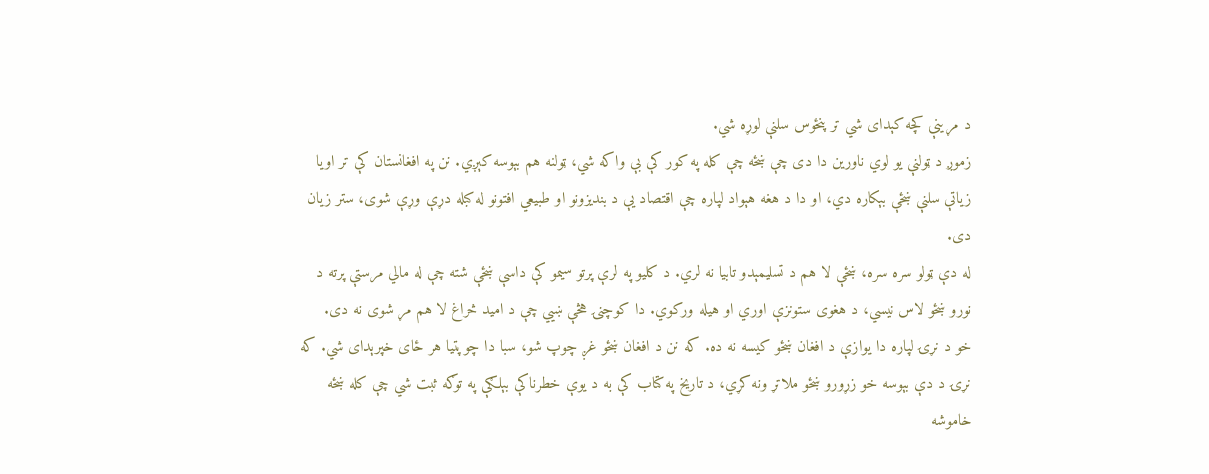د مړینې کچه کېدای شي تر پنځوس سلنې لوړه شي.
زموږ د ټولنې یو لوي ناورین دا دی چې ښځه چې کله په کور کې بې واکه شي، ټولنه هم بېوسه کېږي. نن په افغانستان کې تر اویا زیاتې سلنې ښځې بېکاره دي، او دا د هغه هېواد لپاره چې اقتصاد یې د بندیزونو او طبیعي افتونو له کبله دړې وړې شوی، ستر زیان دی.
له دې ټولو سره سره، ښځې لا هم د تسلیمېدو تابیا نه لري. د کلیو په لرې پرتو سیمو کې داسې ښځې شته چې له مالي مرستې پرته د نورو ښځو لاس نیسي، د هغوی ستونزې اوري او هیله ورکوي. دا کوچنۍ هڅې ښيي چې د امید څراغ لا هم مړ شوی نه دی.
خو د نړۍ لپاره دا یوازې د افغان ښځو کیسه نه ده. که نن د افغان ښځو غږ چوپ شو، سبا دا چوپتیا هر ځای خپرېدای شي. که نړۍ د دې بېوسه خو زړورو ښځو ملاتړ ونه کړي، د تاریخ په کتاب کې به د یوې خطرناکې بېلګې په توګه ثبت شي چې کله ښځه خاموشه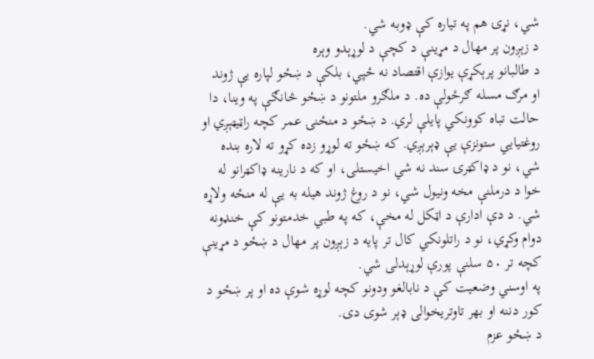شي، نړۍ هم په تیاره کې ډوبه شي.
د زېږون پر مهال د مړینې د کچې د لوړېدو وېره
د طالبانو پرېکړې یوازې اقتصاد نه ځپي، بلکې د ښځو لپاره یې ژوند او مرګ مسله ګرځولې ده. د ملګرو ملتونو د ښځو څانګې په وینا، دا حالت تباه کوونکي پایلې لري. د ښځو د منځنۍ عمر کچه راټیټېږي او روغتیايي ستونزې یې ډېرېږي. که ښځو ته لوړو زده کړو ته لاره بنده شي، نو د ډاکټرۍ سند نه شي اخیستلی، او که د نارینه ډاکټرانو له خوا د درملنې مخه ونیول شي، نو د روغ ژوند هیله به یې له منځه ولاړه شي. د دې ادارې د اټکل له مخې، که په طبي خدمتونو کې خنډونه دوام وکړي، نو د راتلونکي کال تر پایه د زېږون پر مهال د ښځو د مړینې کچه تر ۵۰ سلنې پورې لوړېدلی شي.
په اوسني وضعیت کې د نابالغو ودونو کچه لوړه شوې ده او پر ښځو د کور دننه او بهر تاوتریخوالی ډېر شوی دی.
د ښځو عزم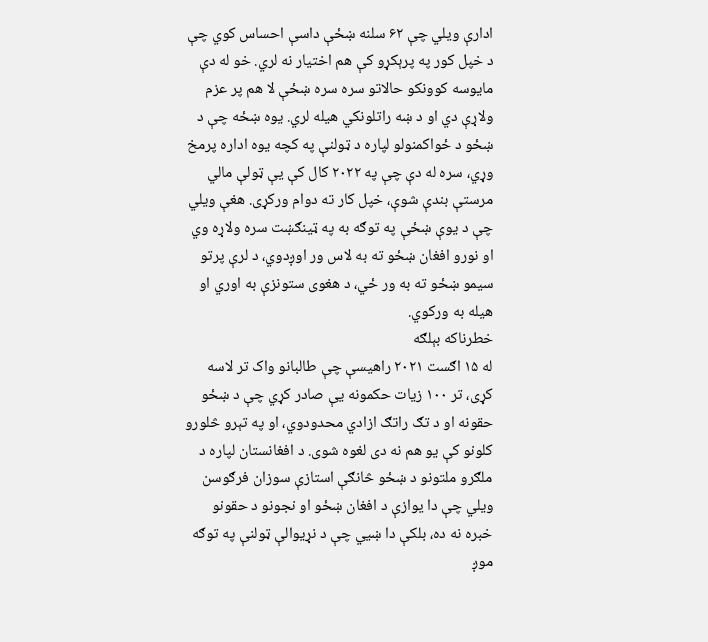ادارې ویلي چې ۶۲ سلنه ښځې داسې احساس کوي چې د خپل کور په پرېکړو کې هم اختیار نه لري. خو له دې مایوسه کوونکو حالاتو سره سره ښځې لا هم پر عزم ولاړې دي او د ښه راتلونکي هیله لري. یوه ښځه چې د ښځو د ځواکمنولو لپاره د ټولنې په کچه یوه اداره پرمخ وړي، سره له دې چې په ۲۰۲۲ کال کې یې ټولې مالي مرستې بندې شوې، خپل کار ته دوام ورکړی. هغې ویلي چې د یوې ښځې په توګه به په ټینګښت سره ولاړه وي او نورو افغان ښځو ته به لاس ور اوږدوي، د لرې پرتو سیمو ښځو ته به ور ځي، د هغوی ستونزې به اوري او هیله به ورکوي.
خطرناکه بېلګه
له ۱۵ اګست ۲۰۲۱ راهیسې چې طالبانو واک تر لاسه کړی، تر ۱۰۰ زیات حکمونه یې صادر کړي چې د ښځو حقونه او د تګ راتګ ازادي محدودوي، او په تېرو څلورو کلونو کې یو هم نه دی لغوه شوی. د افغانستان لپاره د ملګرو ملتونو د ښځو څانګې استازې سوزان فرګوسن ویلي چې دا یوازې د افغان ښځو او نجونو د حقونو خبره نه ده، بلکې دا ښيي چې د نړیوالې ټولنې په توګه موږ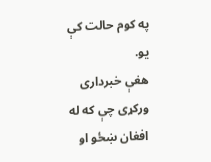په کوم حالت کې یو.
هغې خبرداری ورکړی چې که له افغان ښځو او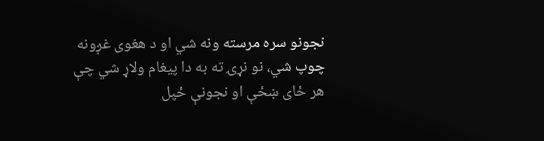نجونو سره مرسته ونه شي او د هغوی غږونه چوپ شي، نو نړۍ ته به دا پیغام ولاړ شي چې هر ځای ښځې او نجونې ځپل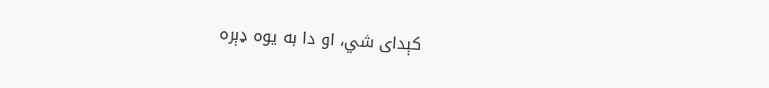کېدای شي، او دا به یوه ډېره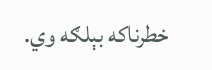خطرناکه بېلګه وي.